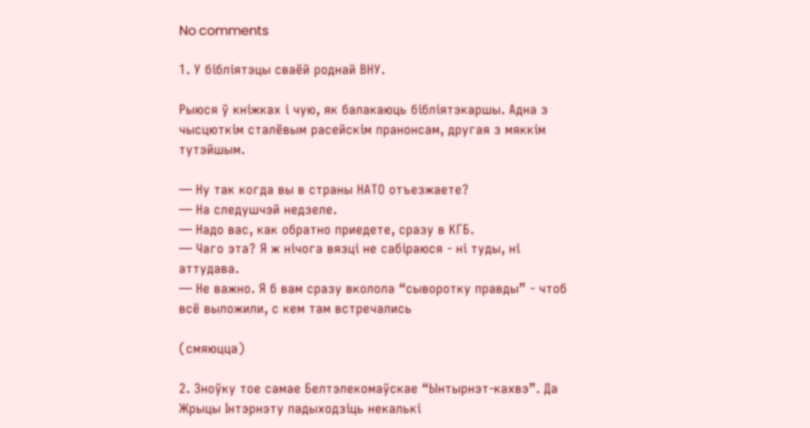No comments

1. У бібліятэцы сваёй роднай ВНУ.

Рыюся ў кніжках і чую, як балакаюць бібліятэкаршы. Адна з чысцюткім сталёвым расейскім пранонсам, другая з мяккім тутэйшым.

— Ну так когда вы в страны НАТО отъезжаете?
— На следушчэй недзеле.
— Надо вас, как обратно приедете, сразу в КГБ.
— Чаго эта? Я ж нічога вязці не сабіраюся - ні туды, ні аттудава.
— Не важно. Я б вам сразу вколола “сыворотку правды” - чтоб всё выложили, с кем там встречались

(смяюцца)

2. Зноўку тое самае Белтэлекомаўскае “Ынтырнэт-кахвэ”. Да Жрыцы Інтэрнэту падыходзіць некалькі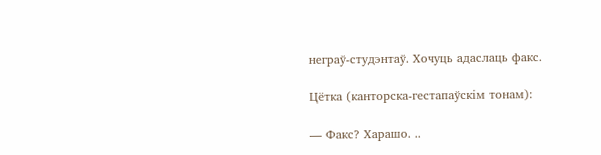неграў-студэнтаў. Хочуць адаслаць факс.

Цётка (канторска-гестапаўскім тонам):

— Факс? Харашо. ..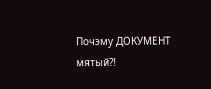Почэму ДОКУМЕНТ мятый?!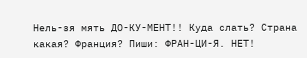Нель-зя мять ДО-КУ-МЕНТ!! Куда слать? Страна какая? Франция? Пиши: ФРАН-ЦИ-Я. НЕТ!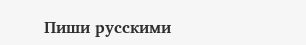Пиши русскими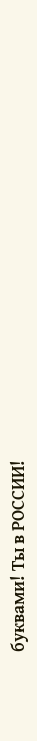буквами! Ты в РОССИИ!